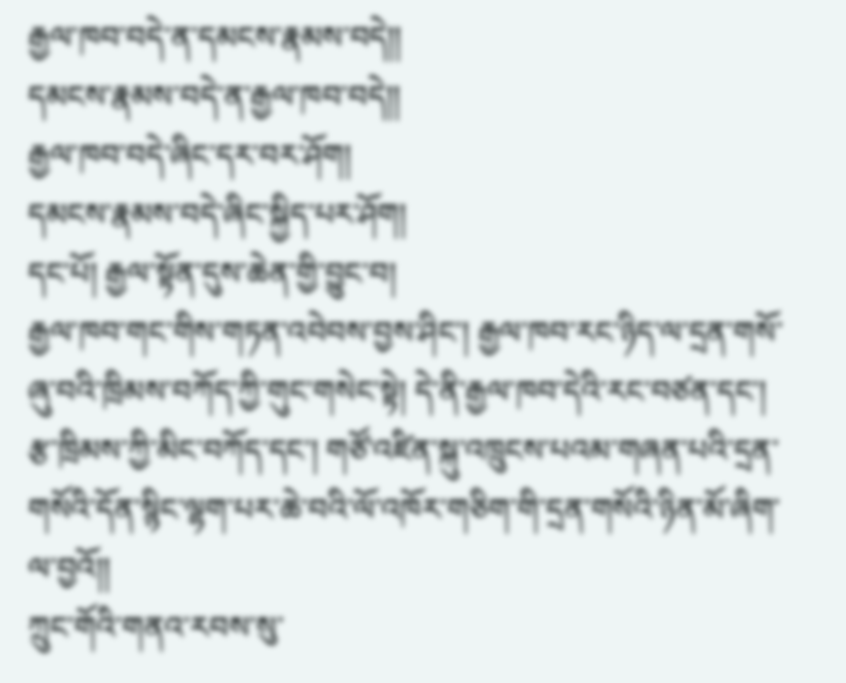རྒྱལ་ཁབ་བདེ་ན་དམངས་རྣམས་བདེ།།
དམངས་རྣམས་བདེ་ན་རྒྱལ་ཁབ་བདེ།།
རྒྱལ་ཁབ་བདེ་ཞིང་དར་བར་ཤོག།
དམངས་རྣམས་བདེ་ཞིང་སྐྱིད་པར་ཤོག།
དང་པོ། རྒྱལ་སྟོན་དུས་ཆེན་གྱི་བྱུང་བ།
རྒྱལ་ཁབ་གང་གིས་གཏན་འབེབས་བྱས་ཤིང་། རྒྱལ་ཁབ་རང་ཉིད་ལ་དྲན་གསོ་ཞུ་བའི་ཁྲིམས་བཀོད་ཀྱི་གུང་གསེང་སྟེ། དེ་ནི་རྒྱལ་ཁབ་དེའི་རང་བཙན་དང་། རྩ་ཁྲིམས་ཀྱི་མིང་བཀོད་དང་། གཙོ་འཛིན་སྐུ་འཁྲུངས་པའམ་གཞན་པའི་དྲན་གསོའི་དོན་སྙིང་ལྷག་པར་ཆེ་བའི་ལོ་འཁོར་གཅིག་གི་དྲན་གསོའི་ཉིན་མོ་ཞིག་ལ་བྱའོ།།
ཀྲུང་གོའི་གནའ་རབས་སུ་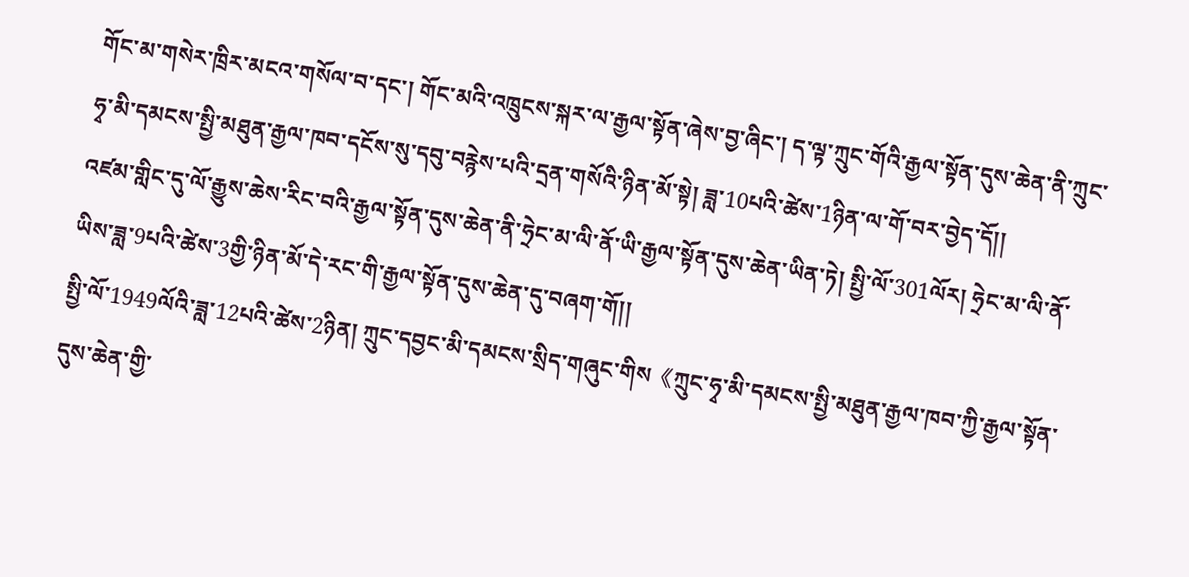གོང་མ་གསེར་ཁྲིར་མངའ་གསོལ་བ་དང་། གོང་མའི་འཁྲུངས་སྐར་ལ་རྒྱལ་སྟོན་ཞེས་བྱ་ཞིང་། ད་ལྟ་ཀྲུང་གོའི་རྒྱལ་སྟོན་དུས་ཆེན་ནི་ཀྲུང་ཧྭ་མི་དམངས་སྤྱི་མཐུན་རྒྱལ་ཁབ་དངོས་སུ་དབུ་བརྙེས་པའི་དྲན་གསོའི་ཉིན་མོ་སྟེ། ཟླ་10པའི་ཚེས་1ཉིན་ལ་གོ་བར་བྱེད་དོ།།
འཛམ་གླིང་དུ་ལོ་རྒྱུས་ཆེས་རིང་བའི་རྒྱལ་སྟོན་དུས་ཆེན་ནི་ཧྲེང་མ་ལི་ནོ་ཡི་རྒྱལ་སྟོན་དུས་ཆེན་ཡིན་ཏེ། སྤྱི་ལོ་301ལོར། ཧྲེང་མ་ལི་ནོ་ཡིས་ཟླ་9པའི་ཚེས་3གྱི་ཉིན་མོ་དེ་རང་གི་རྒྱལ་སྟོན་དུས་ཆེན་དུ་བཞག་གོ།།
སྤྱི་ལོ་1949ལོའི་ཟླ་12པའི་ཚེས་2ཉིན། ཀྲུང་དབྱང་མི་དམངས་སྲིད་གཞུང་གིས《ཀྲུང་ཧྭ་མི་དམངས་སྤྱི་མཐུན་རྒྱལ་ཁབ་ཀྱི་རྒྱལ་སྟོན་དུས་ཆེན་གྱི་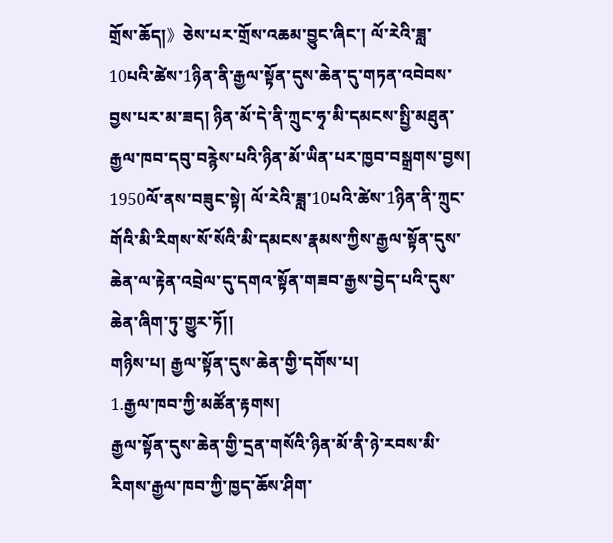གྲོས་ཆོད།》ཅེས་པར་གྲོས་འཆམ་བྱུང་ཞིང་། ལོ་རེའི་ཟླ་10པའི་ཚེས་1ཉིན་ནི་རྒྱལ་སྟོན་དུས་ཆེན་དུ་གཏན་འབེབས་བྱས་པར་མ་ཟད། ཉིན་མོ་དེ་ནི་ཀྲུང་ཧྭ་མི་དམངས་སྤྱི་མཐུན་རྒྱལ་ཁབ་དབུ་བརྙེས་པའི་ཉིན་མོ་ཡིན་པར་ཁྱབ་བསྒྲགས་བྱས། 1950ལོ་ནས་བཟུང་སྟེ། ལོ་རེའི་ཟླ་10པའི་ཚེས་1ཉིན་ནི་ཀྲུང་གོའི་མི་རིགས་སོ་སོའི་མི་དམངས་རྣམས་ཀྱིས་རྒྱལ་སྟོན་དུས་ཆེན་ལ་རྟེན་འབྲེལ་དུ་དགའ་སྟོན་གཟབ་རྒྱས་བྱེད་པའི་དུས་ཆེན་ཞིག་ཏུ་གྱུར་ཏོ།།
གཉིས་པ། རྒྱལ་སྟོན་དུས་ཆེན་གྱི་དགོས་པ།
1.རྒྱལ་ཁབ་ཀྱི་མཚོན་རྟགས།
རྒྱལ་སྟོན་དུས་ཆེན་གྱི་དྲན་གསོའི་ཉིན་མོ་ནི་ཉེ་རབས་མི་རིགས་རྒྱལ་ཁབ་ཀྱི་ཁྱད་ཆོས་ཤིག་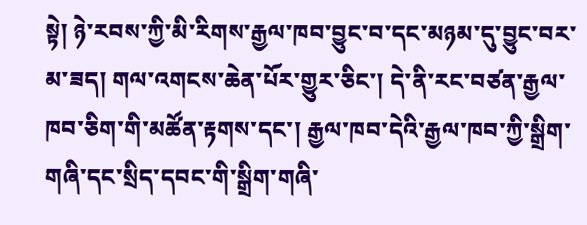སྟེ། ཉེ་རབས་ཀྱི་མི་རིགས་རྒྱལ་ཁབ་བྱུང་བ་དང་མཉམ་དུ་བྱུང་བར་མ་ཟད། གལ་འགངས་ཆེན་པོར་གྱུར་ཅིང་། དེ་ནི་རང་བཙན་རྒྱལ་ཁབ་ཅིག་གི་མཚོན་རྟགས་དང་། རྒྱལ་ཁབ་དེའི་རྒྱལ་ཁབ་ཀྱི་སྒྲིག་གཞི་དང་སྲིད་དབང་གི་སྒྲིག་གཞི་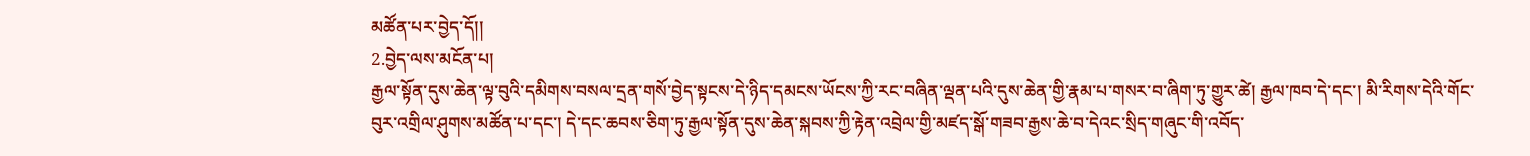མཚོན་པར་བྱེད་དོ།།
2.བྱེད་ལས་མངོན་པ།
རྒྱལ་སྟོན་དུས་ཆེན་ལྟ་བུའི་དམིགས་བསལ་དྲན་གསོ་བྱེད་སྟངས་དེ་ཉིད་དམངས་ཡོངས་ཀྱི་རང་བཞིན་ལྡན་པའི་དུས་ཆེན་གྱི་རྣམ་པ་གསར་བ་ཞིག་ཏུ་གྱུར་ཚེ། རྒྱལ་ཁབ་དེ་དང་། མི་རིགས་དེའི་གོང་བུར་འགྲིལ་ཤུགས་མཚོན་པ་དང་། དེ་དང་ཆབས་ཅིག་ཏུ་རྒྱལ་སྟོན་དུས་ཆེན་སྐབས་ཀྱི་རྟེན་འབྲེལ་གྱི་མཛད་སྒོ་གཟབ་རྒྱས་ཆེ་བ་དེའང་སྲིད་གཞུང་གི་འབོད་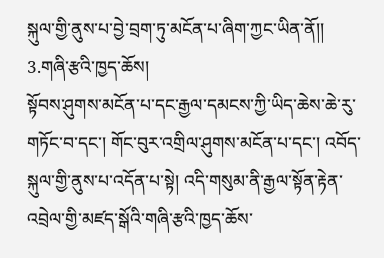སྐུལ་གྱི་ནུས་པ་བྱེ་བྲག་ཏུ་མངོན་པ་ཞིག་ཀྱང་ཡིན་ནོ།།
3.གཞི་རྩའི་ཁྱད་ཆོས།
སྟོབས་ཤུགས་མངོན་པ་དང་རྒྱལ་དམངས་ཀྱི་ཡིད་ཆེས་ཆེ་རུ་གཏོང་བ་དང་། གོང་བུར་འགྲིལ་ཤུགས་མངོན་པ་དང་། འབོད་སྐུལ་གྱི་ནུས་པ་འདོན་པ་སྟེ། འདི་གསུམ་ནི་རྒྱལ་སྟོན་རྟེན་འབྲེལ་གྱི་མཛད་སྒོའི་གཞི་རྩའི་ཁྱད་ཆོས་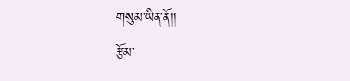གསུམ་ཡིན་ནོ།།
རྩོམ་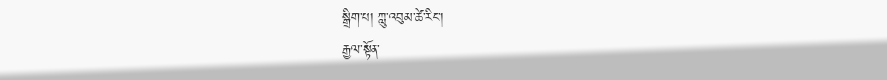སྒྲིག་པ། ཀླུ་འབུམ་ཚེ་རིང་།
རྒྱལ་སྟོན་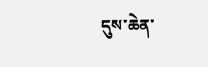དུས་ཆེན་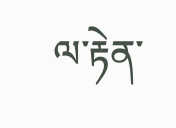ལ་རྟེན་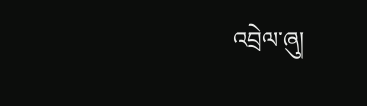འབྲེལ་ཞུ།